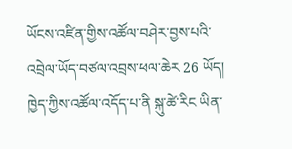ཡོངས་འཛིན་གྱིས་འཚོལ་བཤེར་བྱས་པའི་འབྲེལ་ཡོད་བཙལ་འབྲས་ཕལ་ཆེར 26 ཡོད།
ཁྱེད་ཀྱིས་འཚོལ་འདོད་པ་ནི སྐུ་ཚེ་རིང ཡིན་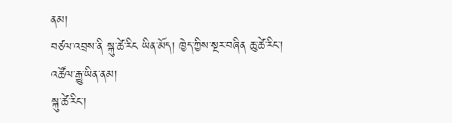ནམ།
བཙལ་འབྲས་ནི སྐུ་ཚེ་རིང ཡིན་མོད། ཁྱེད་ཀྱིས་སྔར་བཞིན ཆུ་ཚེ་རིང་། འཚོལ་རྒྱུ་ཡིན་ནམ།
སྐུ་ཚེ་རིང་།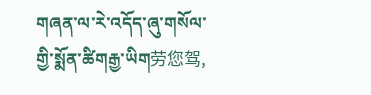གཞན་ལ་རེ་འདོད་ཞུ་གསོལ་གྱི་སྨོན་ཚིགརྒྱ་ཡིག劳您驾,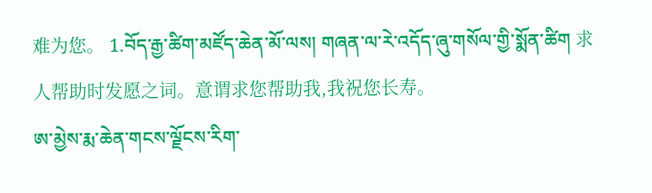难为您。 1.བོད་རྒྱ་ཚིག་མཛོད་ཆེན་མོ་ལས། གཞན་ལ་རེ་འདོད་ཞུ་གསོལ་གྱི་སྨོན་ཚིག 求人帮助时发愿之词。意谓求您帮助我,我祝您长寿。
ཨ་མྱེས་རྨ་ཆེན་གངས་ལྗོངས་རིག་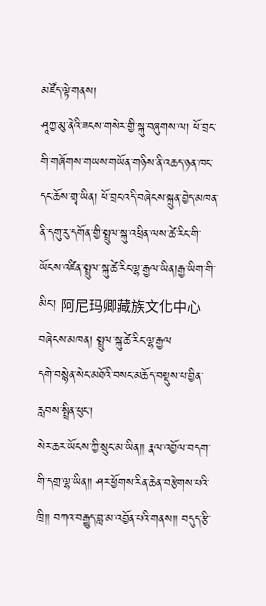མཛོད་ལྟེ་གནས།
ཤཱཀྱ་མུ་ནེའི་ཟངས་གསེར་གྱི་སྐུ་བཞུགས་ལ། ཕོ་བྲང་གི་གཞོགས་གཡས་གཡོན་གཉིས་ནི་འཆད་ཉན་ཁང་དང་ཆོས་གྲྭ་ཡིན། ཕོ་བྲང་འདི་བཞེངས་སྐྲུན་བྱེད་མཁན་ནི་དགུ་རུ་དགོན་གྱི་སྤྲུལ་སྐུ་འཕྲིན་ལས་ཚེ་རིང་གི་ཡོངས་འཛིན་སྤྲུལ་སྐུ་ཚེ་རིང་ལྷ་རྒྱལ་ཡིན།རྒྱ་ཡིག་གི་མིང་། 阿尼玛卿藏族文化中心 བཞེངས་མཁན། སྤྲུལ་སྐུ་ཚེ་རིང་ལྷ་རྒྱལ
དགེ་བསྙེན་སེང་མཐོའི་བསང་མཆོད་བསྡུས་པ་བྱིན་རླབས་སྤྲིན་ཕུང་།
སེར་ཆར་ཡོངས་ཀྱི་སྲུང་མ་ཡིན༎ རྣལ་འབྱོལ་བདག་གི་དགྲ་ལྷ་ཡིན༎ ཤར་ཕྱོགས་རིན་ཆེན་བརྩེགས་པའི་ཁྲི༎ བཀའ་བརྒྱུད་བླ་མ་འབྱོན་པའི་གནས༎ བདུད་རྩི་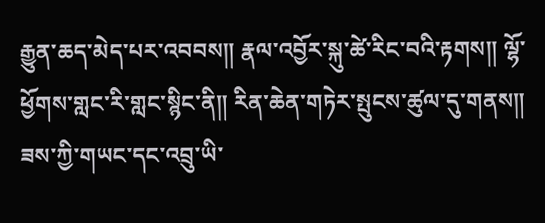རྒྱུན་ཆད་མེད་པར་འབབས༎ རྣལ་འབྱོར་སྐུ་ཚེ་རིང་བའི་རྟགས༎ ལྷོ་ཕྱོགས་གླང་རི་གླང་སྙིང་ནི༎ རིན་ཆེན་གཏེར་སྤུངས་ཚུལ་དུ་གནས༎ ཟས་ཀྱི་གཡང་དང་འབྲུ་ཡི་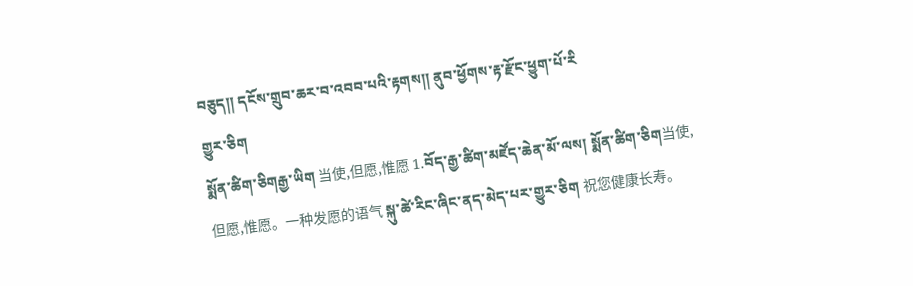བཅུད༎ དངོས་གྲུབ་ཆར་བ་འབབ་པའི་རྟགས༎ ནུབ་ཕྱོགས་རྟ་རྫོང་ཕྱུག་པོ་རི
གྱུར་ཅིག
སྨོན་ཚིག་ཅིགརྒྱ་ཡིག 当使,但愿,惟愿 1.བོད་རྒྱ་ཚིག་མཛོད་ཆེན་མོ་ལས། སྨོན་ཚིག་ཅིག当使,但愿,惟愿。一种发愿的语气 སྐུ་ཚེ་རིང་ཞིང་ནད་མེད་པར་གྱུར་ཅིག 祝您健康长寿。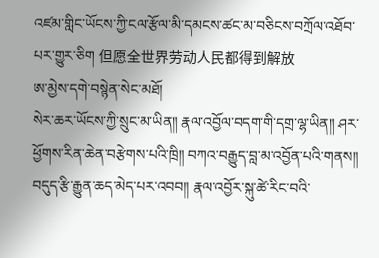འཛམ་གླིང་ཡོངས་ཀྱི་ངལ་རྩོལ་མི་དམངས་ཚང་མ་བཅིངས་བཀྲོལ་འཐོབ་པར་གྱུར་ཅིག 但愿全世界劳动人民都得到解放
ཨ་མྱེས་དགེ་བསྙེན་སེང་མཐོ།
སེར་ཆར་ཡོངས་ཀྱི་སྲུང་མ་ཡིན༎ རྣལ་འབྱོལ་བདག་གི་དགྲ་ལྷ་ཡིན༎ ཤར་ཕྱོགས་རིན་ཆེན་བརྩེགས་པའི་ཁྲི༎ བཀའ་བརྒྱུད་བླ་མ་འབྱོན་པའི་གནས༎ བདུད་རྩི་རྒྱུན་ཆད་མེད་པར་འབབ༎ རྣལ་འབྱོར་སྐུ་ཚེ་རིང་བའི་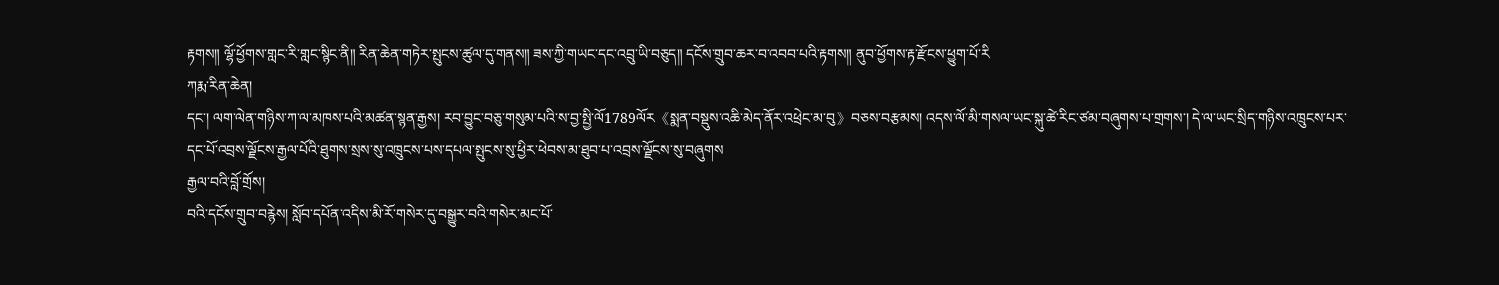རྟགས༎ ལྷོ་ཕྱོགས་གླང་རི་གླང་སྙིང་ནི༎ རིན་ཆེན་གཏེར་སྤུངས་ཚུལ་དུ་གནས༎ ཟས་ཀྱི་གཡང་དང་འབྲུ་ཡི་བཅུད༎ དངོས་གྲུབ་ཆར་བ་འབབ་པའི་རྟགས༎ ནུབ་ཕྱོགས་རྟ་རྫོངས་ཕྱུག་པོ་རི
ཀརྨ་རིན་ཆེན།
དང་། ལག་ལེན་གཉིས་ཀ་ལ་མཁས་པའི་མཚན་སྙན་རྒྱས། རབ་བྱུང་བཅུ་གསུམ་པའི་ས་བྱ་སྤྱི་ལོ1789ལོར《སྨན་བསྡུས་འཆི་མེད་ནོར་འཕྲེང་མ་བུ》བཅས་བརྩམས། འདས་ལོ་མི་གསལ་ཡང་སྐུ་ཚེ་རིང་ཙམ་བཞུགས་པ་གྲགས་། དེ་ལ་ཡང་སྲིད་གཉིས་འཁྲུངས་པར་དང་པོ་འབྲས་ལྗོངས་རྒྱལ་པོའི་ཐུགས་སྲས་སུ་འཁྲུངས་པས་དཔལ་སྤུངས་སུ་ཕྱིར་ཕེབས་མ་ཐུབ་པ་འབྲས་ལྗོངས་སུ་བཞུགས
རྒྱལ་བའི་བློ་གྲོས།
བའི་དངོས་གྲུབ་བརྙེས། སློབ་དཔོན་འདིས་མི་རོ་གསེར་དུ་བསྒྱུར་བའི་གསེར་མང་པོ་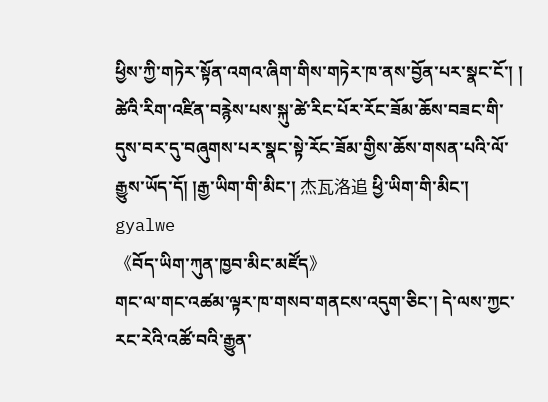ཕྱིས་ཀྱི་གཏེར་སྟོན་འགའ་ཞིག་གིས་གཏེར་ཁ་ནས་བྱོན་པར་སྣང་ངོ་། ། ཚེའི་རིག་འཛིན་བརྙེས་པས་སྐུ་ཚེ་རིང་པོར་རོང་ཟོམ་ཆོས་བཟང་གི་དུས་བར་དུ་བཞུགས་པར་སྣང་སྟེ་རོང་ཟོམ་གྱིས་ཆོས་གསན་པའི་ལོ་རྒྱུས་ཡོད་དོ། །རྒྱ་ཡིག་གི་མིང་། 杰瓦洛追 ཕྱི་ཡིག་གི་མིང་། gyalwe
《བོད་ཡིག་ཀུན་ཁྱབ་མིང་མཛོད》
གང་ལ་གང་འཚམ་ལྟར་ཁ་གསབ་གནངས་འདུག་ཅིང་། དེ་ལས་ཀྱང་རང་རེའི་འཚོ་བའི་རྒྱུན་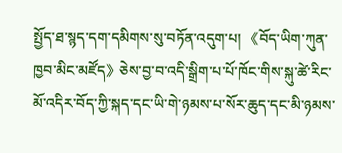སྤྱོད་ཐ་སྙད་དག་དམིགས་སུ་བཏོན་འདུག་པ། 《བོད་ཡིག་ཀུན་ཁྱབ་མིང་མཛོད》ཅེས་བྱ་བ་འདི་སྒྲིག་པ་པོ་ཁོང་གིས་སྐུ་ཚེ་རིང་མོ་འདིར་བོད་ཀྱི་སྐད་དང་ཡི་གེ་ཉམས་པ་སོར་ཆུད་དང་མི་ཉམས་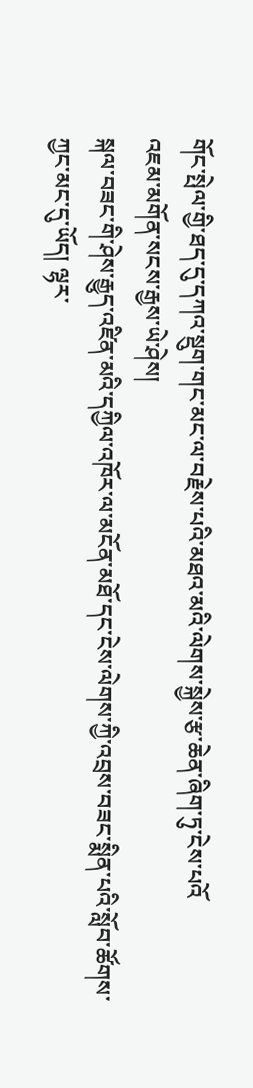གོང་སྤེལ་གྱི་ཐད་དུ་དཀའ་སྡུག་གང་མང་ལ་བརྗེས་པའི་མཐའ་མའི་ལེགས་སྐྱེས་རྩ་ཆེན་ཞིག་ཏུ་ངེས་པའོ
འཇམ་མགོན་སངས་རྒྱས་ཡེ་ཤེས།
སྐལ་བཟང་གི་ཤེས་རྒྱུད་འཛིན་མའི་དཀྱིལ་འཁོར་ལ་མངོན་མཐོ་དང་ངེས་ལེགས་ཀྱི་འབྲས་བཟང་སྨིན་པའི་སློབ་ཚོགས་ཀྱང་མང་དུ་ཡོད། ལྷར་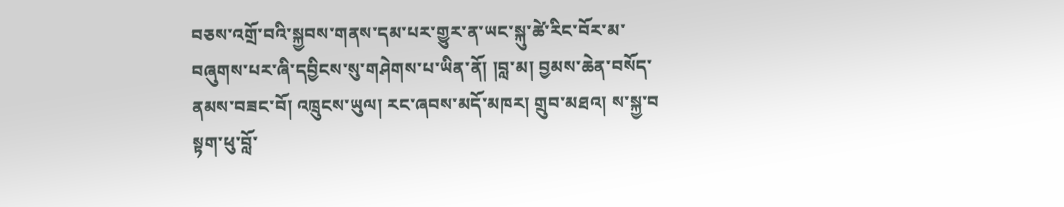བཅས་འགྲོ་བའི་སྐྱབས་གནས་དམ་པར་གྱུར་ན་ཡང་སྐུ་ཚེ་རིང་བོར་མ་བཞུགས་པར་ཞི་དབྱིངས་སུ་གཤེགས་པ་ཡིན་ནོ། །བླ་མ། བྱམས་ཆེན་བསོད་ནམས་བཟང་བོ། འཁྲུངས་ཡུལ། རང་ཞབས་མདོ་མཁར། གྲུབ་མཐའ། ས་སྐྱ་བ
སྟག་ཕུ་བློ་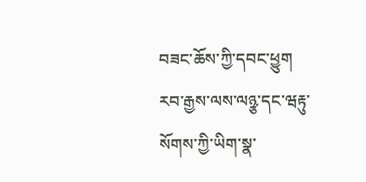བཟང་ཆོས་ཀྱི་དབང་ཕྱུག
རབ་རྒྱས་ལས་ལཉྩ་དང་ཝརྟུ་སོགས་ཀྱི་ཡིག་སྣ་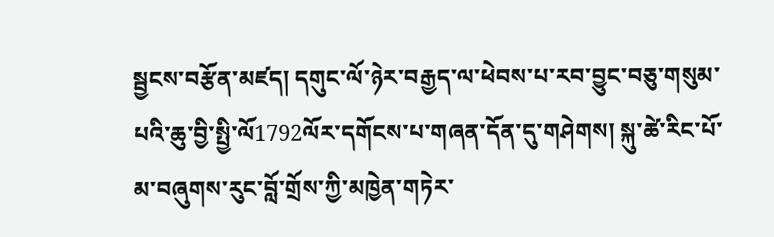སྦྱངས་བརྩོན་མཛད། དགུང་ལོ་ཉེར་བརྒྱད་ལ་ཕེབས་པ་རབ་བྱུང་བཅུ་གསུམ་པའི་ཆུ་བྱི་སྤྱི་ལོ1792ལོར་དགོངས་པ་གཞན་དོན་དུ་གཤེགས། སྐུ་ཚེ་རིང་པོ་མ་བཞུགས་རུང་བློ་གྲོས་ཀྱི་མཁྱེན་གཏེར་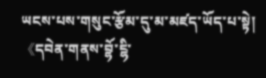ཡངས་པས་གསུང་རྩོམ་དུ་མ་མཛད་ཡོད་པ་སྟེ། 《དབེན་གནས་བྷོ་ངྷི་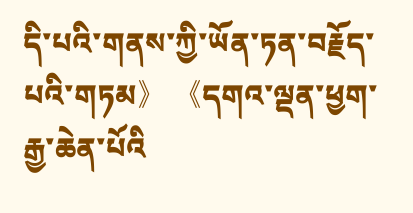དི་པའི་གནས་ཀྱི་ཡོན་ཏན་བརྗོད་པའི་གཏམ》 《དགའ་ལྡན་ཕྱག་རྒྱ་ཆེན་པོའི